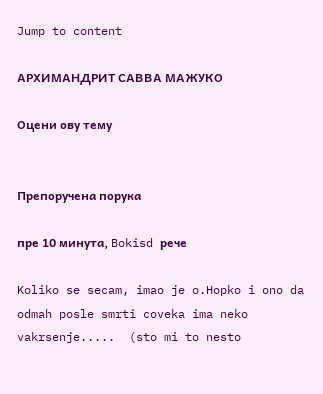Jump to content

АРХИМАНДРИТ САВВА МАЖУКО

Оцени ову тему


Препоручена порука

пре 10 минута, Bokisd рече

Koliko se secam, imao je o.Hopko i ono da odmah posle smrti coveka ima neko vakrsenje.....  (sto mi to nesto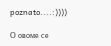poznato....:))))

О овоме се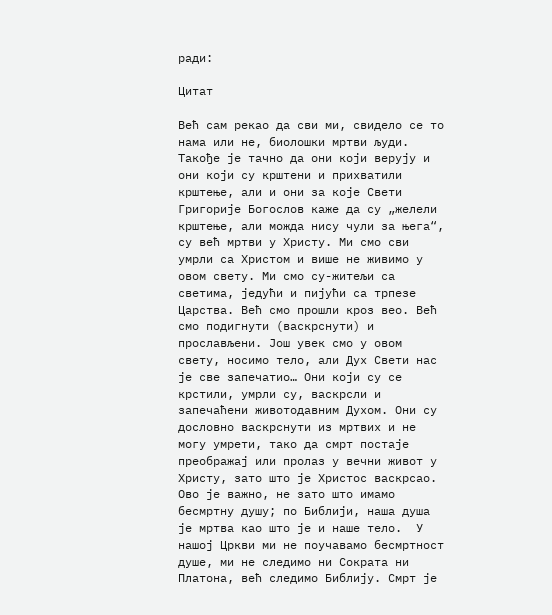ради:

Цитат

Већ сам рекао да сви ми, свидело се то нама или не, биолошки мртви људи. Такође је тачно да они који верују и они који су крштени и прихватили крштење, али и они за које Свети Григорије Богослов каже да су „желели крштење, али можда нису чули за њега“, су већ мртви у Христу. Ми смо сви умрли са Христом и више не живимо у овом свету. Ми смо су-житељи са светима, једући и пијући са трпезе Царства. Већ смо прошли кроз вео. Већ смо подигнути (васкрснути) и прослављени. Још увек смо у овом свету, носимо тело, али Дух Свети нас је све запечатио… Они који су се крстили, умрли су, васкрсли и запечаћени животодавним Духом. Они су дословно васкрснути из мртвих и не могу умрети, тако да смрт постаје преображај или пролаз у вечни живот у Христу, зато што је Христос васкрсао. Ово је важно, не зато што имамо бесмртну душу; по Библији, наша душа је мртва као што је и наше тело.  У нашој Цркви ми не поучавамо бесмртност душе, ми не следимо ни Сократа ни Платона, већ следимо Библију. Смрт је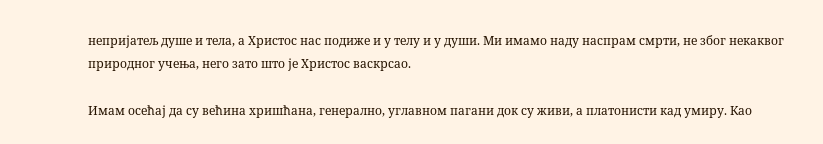непријатељ душе и тела, а Христос нас подиже и у телу и у души. Ми имамо наду наспрам смрти, не због некаквог природног учења, него зато што је Христос васкрсао.

Имам осећај да су већина хришћана, генерално, углавном пагани док су живи, а платонисти кад умиру. Као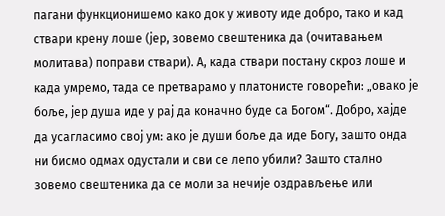пагани функционишемо како док у животу иде добро, тако и кад ствари крену лоше (јер, зовемо свештеника да (очитавањем молитава) поправи ствари). А, када ствари постану скроз лоше и када умремо, тада се претварамо у платонисте говорећи: „овако је боље, јер душа иде у рај да коначно буде са Богом“. Добро, хајде да усагласимо свој ум: ако је души боље да иде Богу, зашто онда ни бисмо одмах одустали и сви се лепо убили? Зашто стално зовемо свештеника да се моли за нечије оздрављење или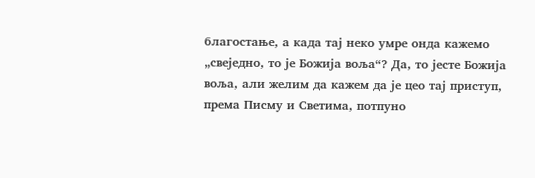благостање, а када тај неко умре онда кажемо „свеједно, то је Божија воља“? Да, то јесте Божија воља, али желим да кажем да је цео тај приступ, према Писму и Светима, потпуно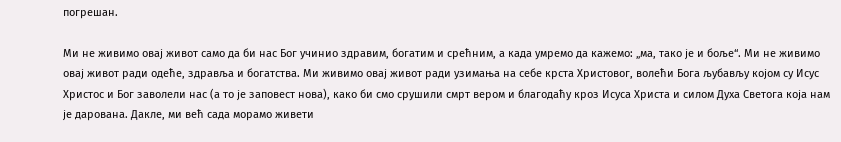погрешан.

Ми не живимо овај живот само да би нас Бог учинио здравим, богатим и срећним, а када умремо да кажемо: „ма, тако је и боље“. Ми не живимо овај живот ради одеће, здравља и богатства. Ми живимо овај живот ради узимања на себе крста Христовог, волећи Бога љубављу којом су Исус Христос и Бог заволели нас (а то је заповест нова), како би смо срушили смрт вером и благодаћу кроз Исуса Христа и силом Духа Светога која нам је дарована. Дакле, ми већ сада морамо живети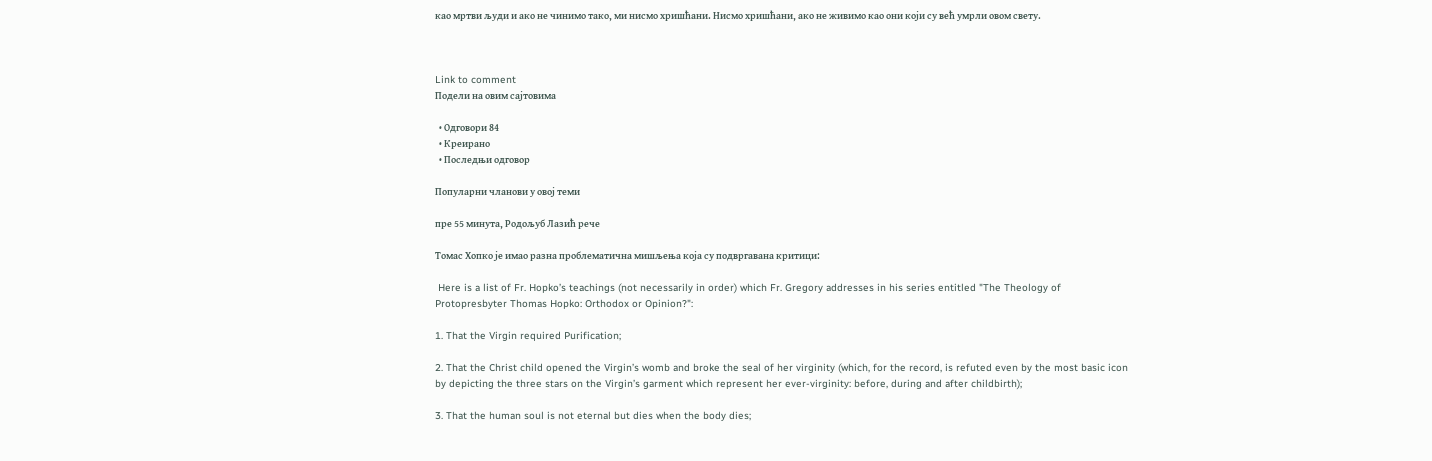као мртви људи и ако не чинимо тако, ми нисмо хришћани. Нисмо хришћани, ако не живимо као они који су већ умрли овом свету.



Link to comment
Подели на овим сајтовима

  • Одговори 84
  • Креирано
  • Последњи одговор

Популарни чланови у овој теми

пре 55 минута, Родољуб Лазић рече

Томас Хопко је имао разна проблематична мишљења која су подвргавана критици:

 Here is a list of Fr. Hopko’s teachings (not necessarily in order) which Fr. Gregory addresses in his series entitled "The Theology of Protopresbyter Thomas Hopko: Orthodox or Opinion?":

1. That the Virgin required Purification;

2. That the Christ child opened the Virgin’s womb and broke the seal of her virginity (which, for the record, is refuted even by the most basic icon by depicting the three stars on the Virgin’s garment which represent her ever-virginity: before, during and after childbirth);

3. That the human soul is not eternal but dies when the body dies;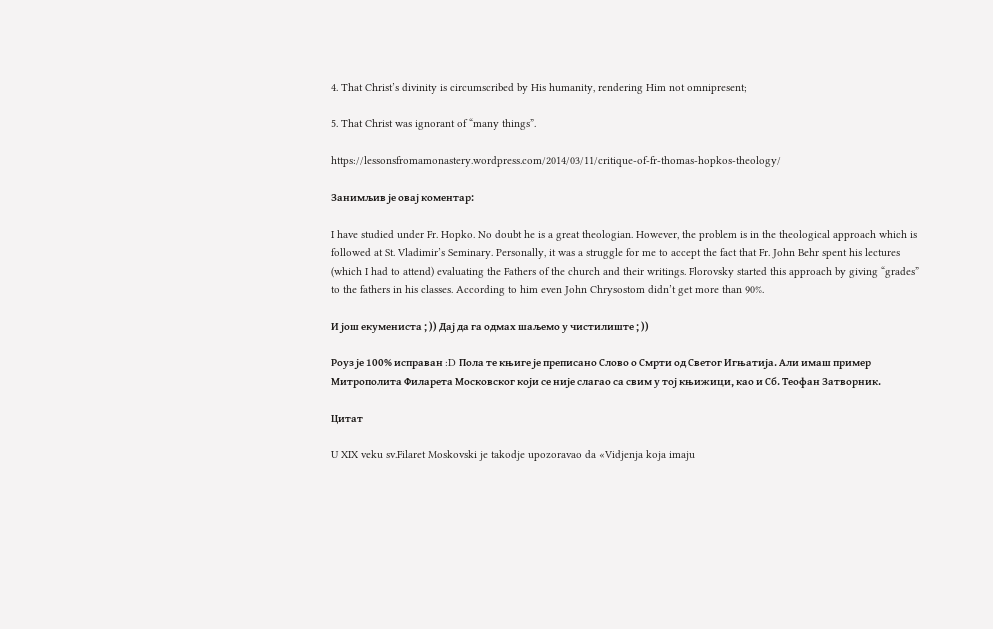4. That Christ’s divinity is circumscribed by His humanity, rendering Him not omnipresent;

5. That Christ was ignorant of “many things”.

https://lessonsfromamonastery.wordpress.com/2014/03/11/critique-of-fr-thomas-hopkos-theology/

Занимљив је овај коментар:

I have studied under Fr. Hopko. No doubt he is a great theologian. However, the problem is in the theological approach which is followed at St. Vladimir’s Seminary. Personally, it was a struggle for me to accept the fact that Fr. John Behr spent his lectures (which I had to attend) evaluating the Fathers of the church and their writings. Florovsky started this approach by giving “grades” to the fathers in his classes. According to him even John Chrysostom didn’t get more than 90%.

И још екумениста ; )) Дај да га одмах шаљемо у чистилиште ; ))

Роуз је 100% исправан :D Пола те књиге је преписано Слово о Смрти од Светог Игњатија. Али имаш пример Митрополита Филарета Московског који се није слагао са свим у тој књижици, као и Сб. Теофан Затворник.

Цитат

U XIX veku sv.Filaret Moskovski je takodje upozoravao da «Vidjenja koja imaju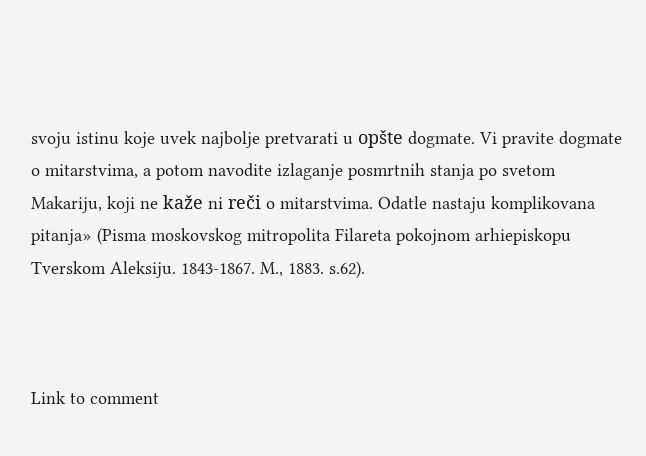svoju istinu koje uvek najbolje pretvarati u opšte dogmate. Vi pravite dogmate o mitarstvima, a potom navodite izlaganje posmrtnih stanja po svetom Makariju, koji ne kaže ni reči o mitarstvima. Odatle nastaju komplikovana pitanja» (Pisma moskovskog mitropolita Filareta pokojnom arhiepiskopu Tverskom Aleksiju. 1843-1867. M., 1883. s.62).



Link to comment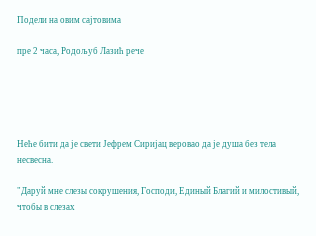Подели на овим сајтовима

пре 2 часа, Родољуб Лазић рече





Неће бити да је свети Јефрем Сиријац веровао да је душа без тела несвесна.

"Даруй мне слезы сокрушения, Господи, Единый Благий и милостивый, чтобы в слезах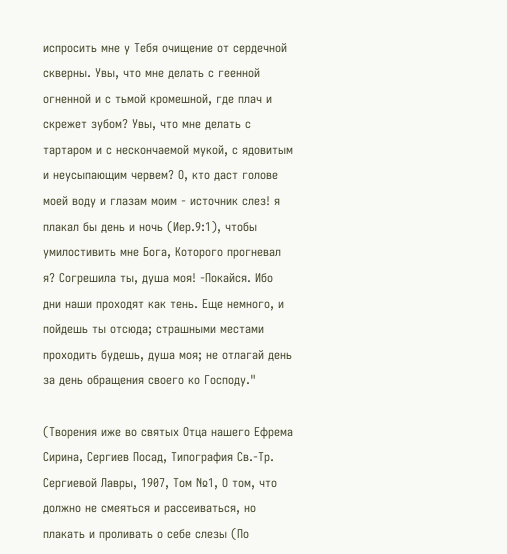испросить мне у Тебя очищение от сердечной скверны. Увы, что мне делать с геенной огненной и с тьмой кромешной, где плач и скрежет зубом? Увы, что мне делать с тартаром и с нескончаемой мукой, с ядовитым и неусыпающим червем? О, кто даст голове моей воду и глазам моим - источник слез! я плакал бы день и ночь (Иер.9:1), чтобы умилостивить мне Бога, Которого прогневал я? Согрешила ты, душа моя! -Покайся. Ибо дни наши проходят как тень. Еще немного, и пойдешь ты отсюда; страшными местами проходить будешь, душа моя; не отлагай день за день обращения своего ко Господу."

(Творения иже во святых Отца нашего Ефрема Сирина, Сергиев Посад, Типография Св.-Тр. Сергиевой Лавры, 1907, Том №1, О том, что должно не смеяться и рассеиваться, но плакать и проливать о себе слезы (По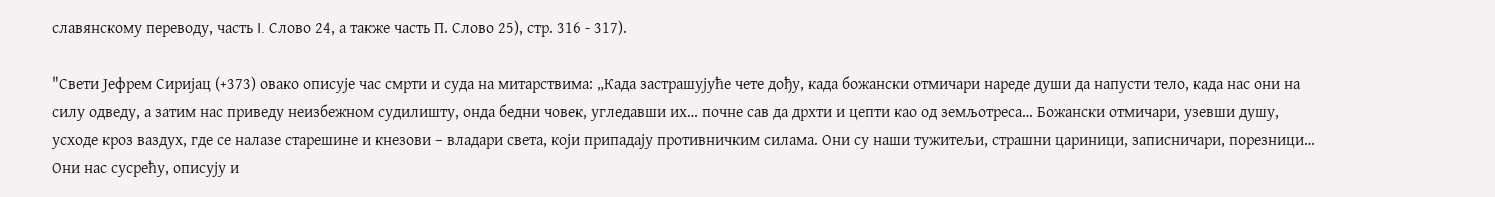славянскому переводу, часть I. Слово 24, а также часть П. Слово 25), стр. 316 - 317).

"Свети Јефрем Сиријац (+373) овако описује час смрти и суда на митарствима: „Када застрашујуће чете дођу, када божански отмичари нареде души да напусти тело, када нас они на силу одведу, а затим нас приведу неизбежном судилишту, онда бедни човек, угледавши их… почне сав да дрхти и цепти као од земљотреса… Божански отмичари, узевши душу, усходе кроз ваздух, где се налазе старешине и кнезови – владари света, који припадају противничким силама. Они су наши тужитељи, страшни цариници, записничари, порезници… Они нас сусрећу, описују и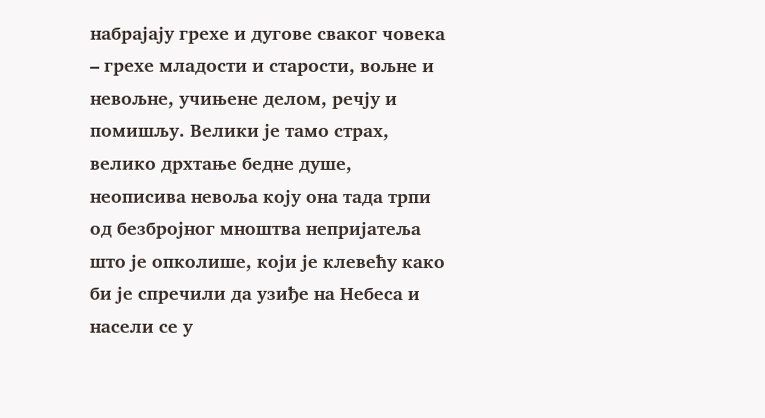набрајају грехе и дугове сваког човека – грехе младости и старости, вољне и невољне, учињене делом, речју и помишљу. Велики је тамо страх, велико дрхтање бедне душе, неописива невоља коју она тада трпи од безбројног мноштва непријатеља што је опколише, који је клевећу како би је спречили да узиђе на Небеса и насели се у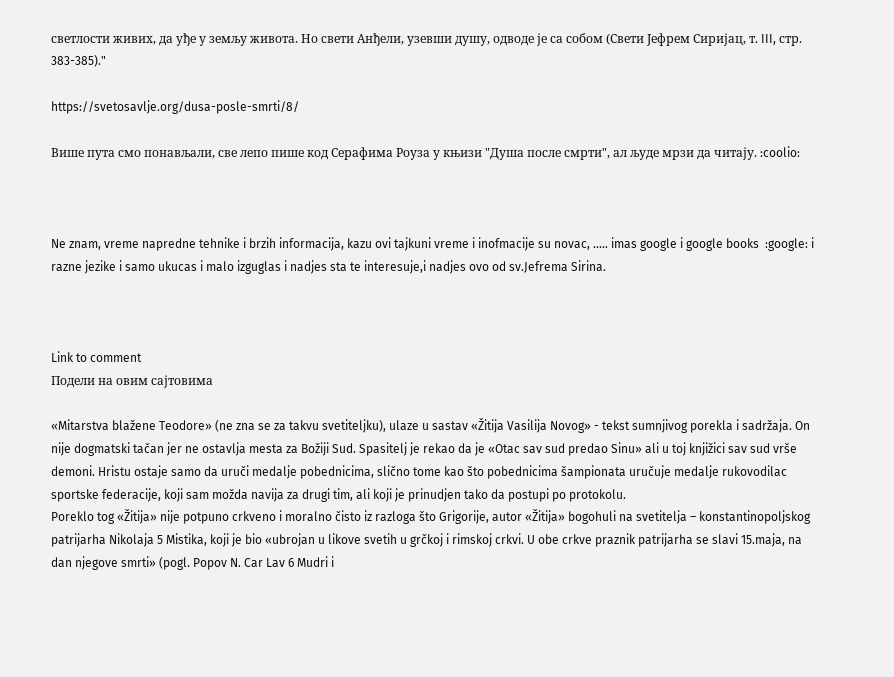светлости живих, да уђе у земљу живота. Но свети Анђели, узевши душу, одводе је са собом (Свети Јефрем Сиријац, т. III, стр. 383-385)."

https://svetosavlje.org/dusa-posle-smrti/8/

Више пута смо понављали, све лепо пише код Серафима Роуза у књизи "Душа после смрти", ал људе мрзи да читају. :coolio:



Ne znam, vreme napredne tehnike i brzih informacija, kazu ovi tajkuni vreme i inofmacije su novac, ..... imas google i google books  :google: i razne jezike i samo ukucas i malo izguglas i nadjes sta te interesuje,i nadjes ovo od sv.Jefrema Sirina.



Link to comment
Подели на овим сајтовима

«Mitarstva blažene Teodore» (ne zna se za takvu svetiteljku), ulaze u sastav «Žitija Vasilija Novog» - tekst sumnjivog porekla i sadržaja. On nije dogmatski tačan jer ne ostavlja mesta za Božiji Sud. Spasitelj je rekao da je «Otac sav sud predao Sinu» ali u toj knjižici sav sud vrše demoni. Hristu ostaje samo da uruči medalje pobednicima, slično tome kao što pobednicima šampionata uručuje medalje rukovodilac sportske federacije, koji sam možda navija za drugi tim, ali koji je prinudjen tako da postupi po protokolu.
Poreklo tog «Žitija» nije potpuno crkveno i moralno čisto iz razloga što Grigorije, autor «Žitija» bogohuli na svetitelja – konstantinopoljskog patrijarha Nikolaja 5 Mistika, koji je bio «ubrojan u likove svetih u grčkoj i rimskoj crkvi. U obe crkve praznik patrijarha se slavi 15.maja, na dan njegove smrti» (pogl. Popov N. Car Lav 6 Mudri i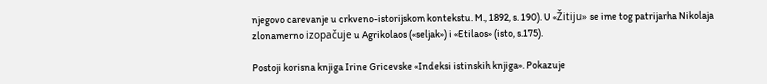njegovo carevanje u crkveno-istorijskom kontekstu. M., 1892, s. 190). U «Žitiju» se ime tog patrijarha Nikolaja zlonamerno izopačuje u Agrikolaos («seljak») i «Etilaos» (isto, s.175).

Postoji korisna knjiga Irine Gricevske «Indeksi istinskih knjiga». Pokazuje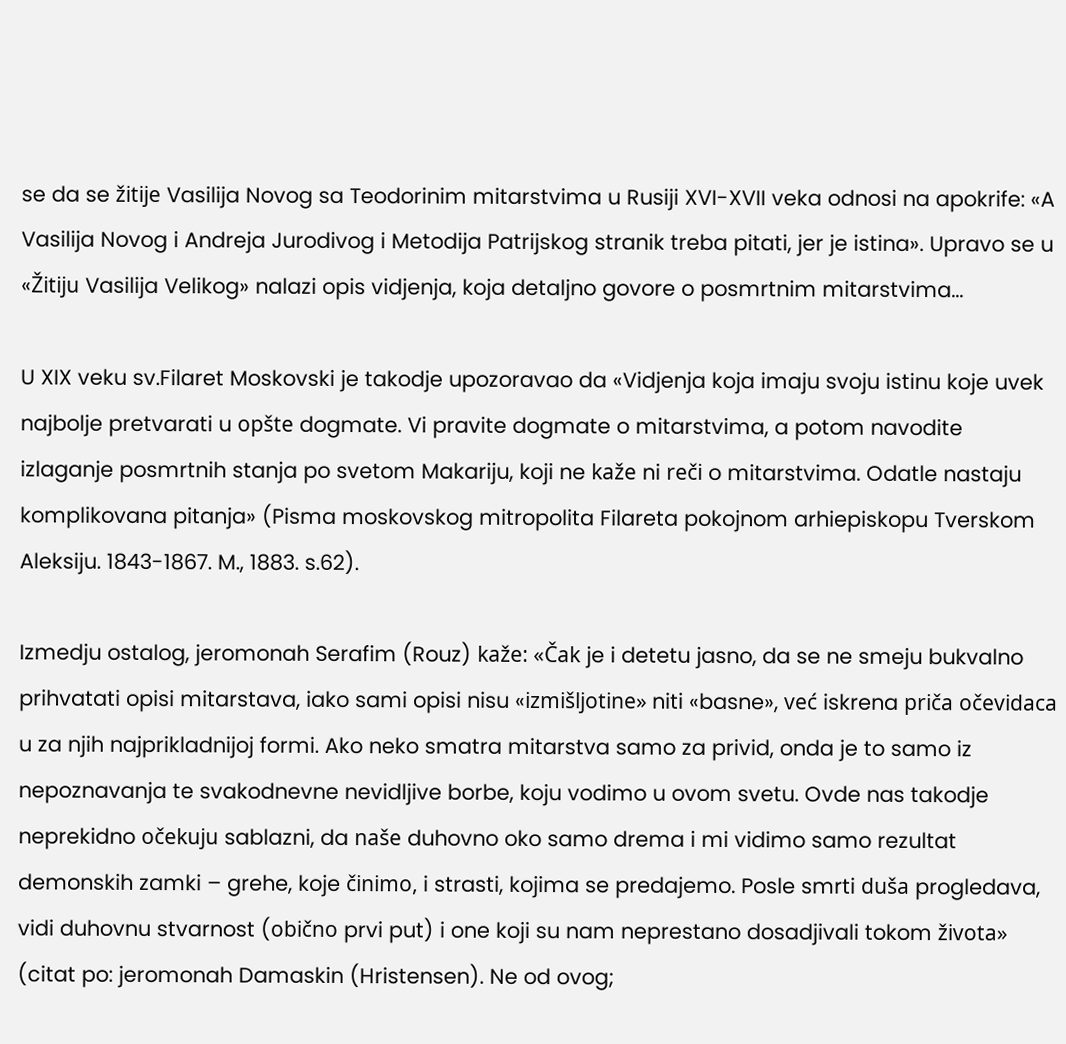se da se žitije Vasilija Novog sa Teodorinim mitarstvima u Rusiji XVI-XVII veka odnosi na apokrife: «A Vasilija Novog i Andreja Jurodivog i Metodija Patrijskog stranik treba pitati, jer je istina». Upravo se u «Žitiju Vasilija Velikog» nalazi opis vidjenja, koja detaljno govore o posmrtnim mitarstvima...

U XIX veku sv.Filaret Moskovski je takodje upozoravao da «Vidjenja koja imaju svoju istinu koje uvek najbolje pretvarati u opšte dogmate. Vi pravite dogmate o mitarstvima, a potom navodite izlaganje posmrtnih stanja po svetom Makariju, koji ne kaže ni reči o mitarstvima. Odatle nastaju komplikovana pitanja» (Pisma moskovskog mitropolita Filareta pokojnom arhiepiskopu Tverskom Aleksiju. 1843-1867. M., 1883. s.62).

Izmedju ostalog, jeromonah Serafim (Rouz) kaže: «Čak je i detetu jasno, da se ne smeju bukvalno prihvatati opisi mitarstava, iako sami opisi nisu «izmišljotine» niti «basne», već iskrena priča očevidaca u za njih najprikladnijoj formi. Ako neko smatra mitarstva samo za privid, onda je to samo iz nepoznavanja te svakodnevne nevidljive borbe, koju vodimo u ovom svetu. Ovde nas takodje neprekidno očekuju sablazni, da naše duhovno oko samo drema i mi vidimo samo rezultat demonskih zamki – grehe, koje činimo, i strasti, kojima se predajemo. Posle smrti duša progledava, vidi duhovnu stvarnost (obično prvi put) i one koji su nam neprestano dosadjivali tokom života» (citat po: jeromonah Damaskin (Hristensen). Ne od ovog;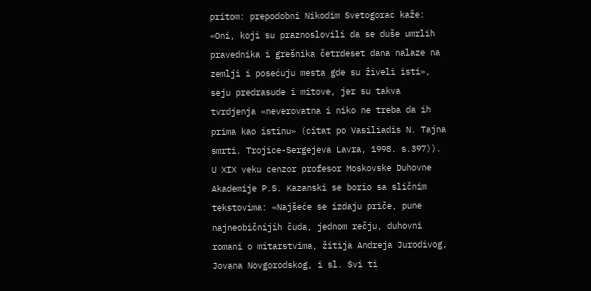pritom: prepodobni Nikodim Svetogorac kaže: «Oni, koji su praznoslovili da se duše umrlih pravednika i grešnika četrdeset dana nalaze na zemlji i posećuju mesta gde su živeli isti», seju predrasude i mitove, jer su takva tvrdjenja «neverovatna i niko ne treba da ih prima kao istinu» (citat po Vasiliadis N. Tajna smrti. Trojice-Sergejeva Lavra, 1998. s.397)).
U XIX veku cenzor profesor Moskovske Duhovne Akademije P.S. Kazanski se borio sa sličnim tekstovima: «Najšeće se izdaju priče, pune najneobičnijih čuda, jednom rečju, duhovni romani o mitarstvima, žitija Andreja Jurodivog, Jovana Novgorodskog, i sl. Svi ti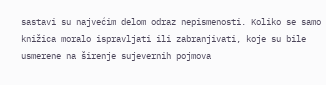sastavi su najvećim delom odraz nepismenosti. Koliko se samo knižica moralo ispravljati ili zabranjivati, koje su bile usmerene na širenje sujevernih pojmova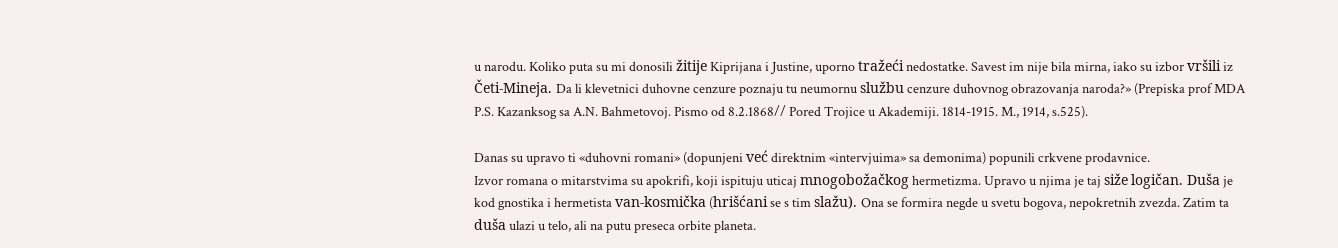u narodu. Koliko puta su mi donosili žitije Kiprijana i Justine, uporno tražeći nedostatke. Savest im nije bila mirna, iako su izbor vršili iz Četi-Mineja. Da li klevetnici duhovne cenzure poznaju tu neumornu službu cenzure duhovnog obrazovanja naroda?» (Prepiska prof MDA P.S. Kazanksog sa A.N. Bahmetovoj. Pismo od 8.2.1868// Pored Trojice u Akademiji. 1814-1915. M., 1914, s.525).

Danas su upravo ti «duhovni romani» (dopunjeni već direktnim «intervjuima» sa demonima) popunili crkvene prodavnice.
Izvor romana o mitarstvima su apokrifi, koji ispituju uticaj mnogobožačkog hermetizma. Upravo u njima je taj siže logičan. Duša je kod gnostika i hermetista van-kosmička (hrišćani se s tim slažu). Ona se formira negde u svetu bogova, nepokretnih zvezda. Zatim ta duša ulazi u telo, ali na putu preseca orbite planeta.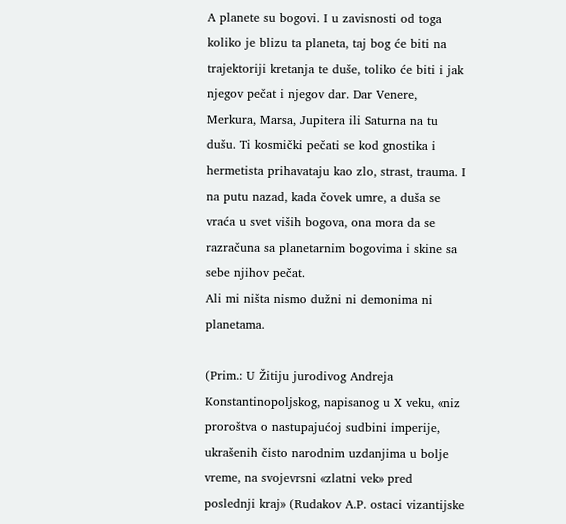A planete su bogovi. I u zavisnosti od toga koliko je blizu ta planeta, taj bog će biti na trajektoriji kretanja te duše, toliko će biti i jak njegov pečat i njegov dar. Dar Venere, Merkura, Marsa, Jupitera ili Saturna na tu dušu. Ti kosmički pečati se kod gnostika i hermetista prihavataju kao zlo, strast, trauma. I na putu nazad, kada čovek umre, a duša se vraća u svet viših bogova, ona mora da se razračuna sa planetarnim bogovima i skine sa sebe njihov pečat.
Ali mi ništa nismo dužni ni demonima ni planetama.

(Prim.: U Žitiju jurodivog Andreja Konstantinopoljskog, napisanog u X veku, «niz proroštva o nastupajućoj sudbini imperije, ukrašenih čisto narodnim uzdanjima u bolje vreme, na svojevrsni «zlatni vek» pred poslednji kraj» (Rudakov A.P. ostaci vizantijske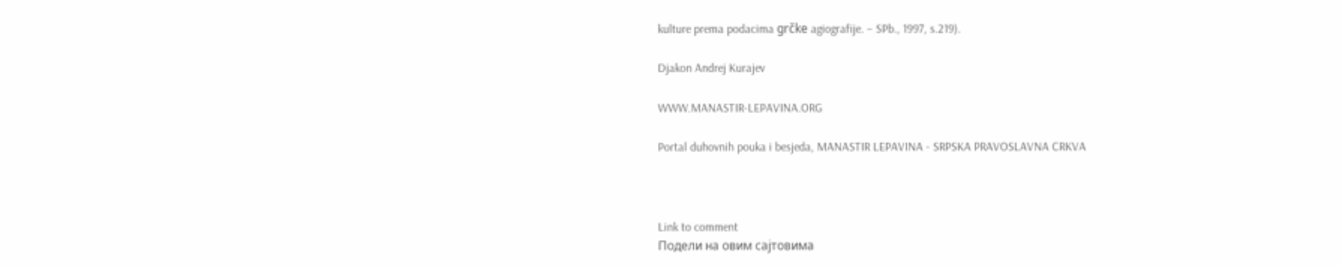kulture prema podacima grčke agiografije. – SPb., 1997, s.219).

Djakon Andrej Kurajev

WWW.MANASTIR-LEPAVINA.ORG

Portal duhovnih pouka i besjeda, MANASTIR LEPAVINA - SRPSKA PRAVOSLAVNA CRKVA



Link to comment
Подели на овим сајтовима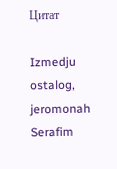Цитат

Izmedju ostalog, jeromonah Serafim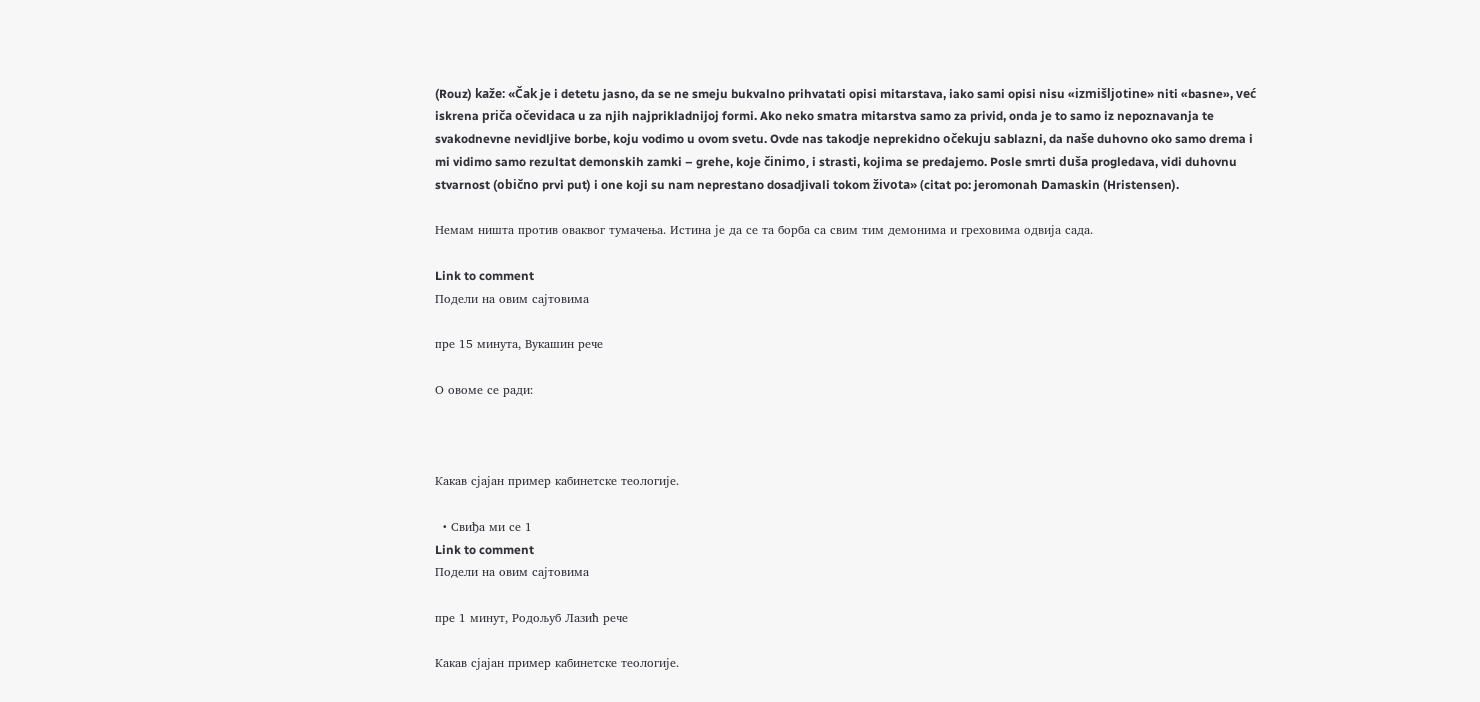(Rouz) kaže: «Čak je i detetu jasno, da se ne smeju bukvalno prihvatati opisi mitarstava, iako sami opisi nisu «izmišljotine» niti «basne», već iskrena priča očevidaca u za njih najprikladnijoj formi. Ako neko smatra mitarstva samo za privid, onda je to samo iz nepoznavanja te svakodnevne nevidljive borbe, koju vodimo u ovom svetu. Ovde nas takodje neprekidno očekuju sablazni, da naše duhovno oko samo drema i mi vidimo samo rezultat demonskih zamki – grehe, koje činimo, i strasti, kojima se predajemo. Posle smrti duša progledava, vidi duhovnu stvarnost (obično prvi put) i one koji su nam neprestano dosadjivali tokom života» (citat po: jeromonah Damaskin (Hristensen).

Немам ништа против оваквог тумачења. Истина је да се та борба са свим тим демонима и греховима одвија сада.

Link to comment
Подели на овим сајтовима

пре 15 минута, Вукашин рече

О овоме се ради:



Какав сјајан пример кабинетске теологије.

  • Свиђа ми се 1
Link to comment
Подели на овим сајтовима

пре 1 минут, Родољуб Лазић рече

Какав сјајан пример кабинетске теологије.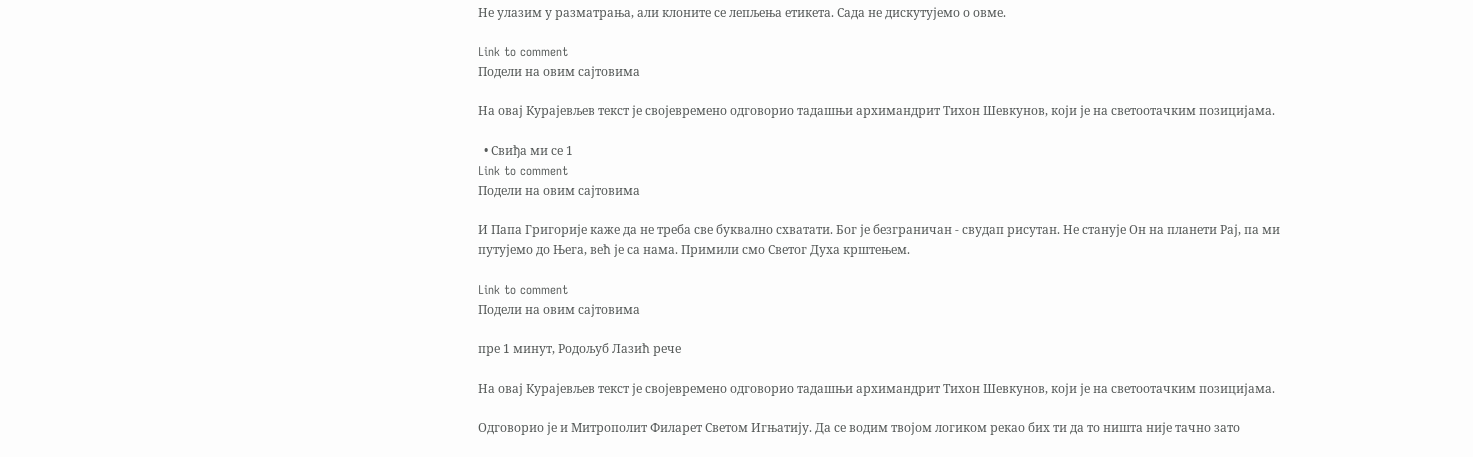Не улазим у разматрања, али клоните се лепљења етикета. Сада не дискутујемо о овме.

Link to comment
Подели на овим сајтовима

На овај Курајевљев текст је својевремено одговорио тадашњи архимандрит Тихон Шевкунов, који је на светоотачким позицијама.

  • Свиђа ми се 1
Link to comment
Подели на овим сајтовима

И Папа Григорије каже да не треба све буквално схватати. Бог је безграничан - свудап рисутан. Не станује Он на планети Рај, па ми путујемо до Њега, већ је са нама. Примили смо Светог Духа крштењем.

Link to comment
Подели на овим сајтовима

пре 1 минут, Родољуб Лазић рече

На овај Курајевљев текст је својевремено одговорио тадашњи архимандрит Тихон Шевкунов, који је на светоотачким позицијама.

Одговорио је и Митрополит Филарет Светом Игњатију. Да се водим твојом логиком рекао бих ти да то ништа није тачно зато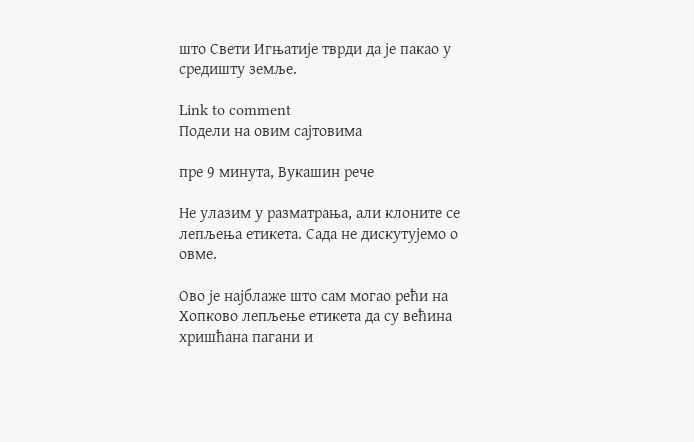што Свети Игњатије тврди да је пакао у средишту земље.

Link to comment
Подели на овим сајтовима

пре 9 минута, Вукашин рече

Не улазим у разматрања, али клоните се лепљења етикета. Сада не дискутујемо о овме.

Ово је најблаже што сам могао рећи на Хопково лепљење етикета да су већина хришћана пагани и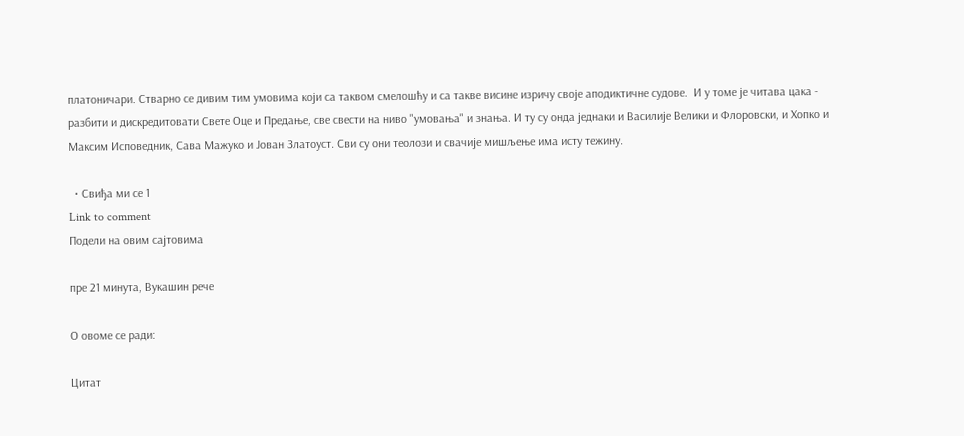платоничари. Стварно се дивим тим умовима који са таквом смелошћу и са такве висине изричу своје аподиктичне судове.  И у томе је читава цака - разбити и дискредитовати Свете Оце и Предање, све свести на ниво "умовања" и знања. И ту су онда једнаки и Василије Велики и Флоровски, и Хопко и Максим Исповедник, Сава Мажуко и Јован Златоуст. Сви су они теолози и свачије мишљење има исту тежину.

  • Свиђа ми се 1
Link to comment
Подели на овим сајтовима

пре 21 минута, Вукашин рече

О овоме се ради:

Цитат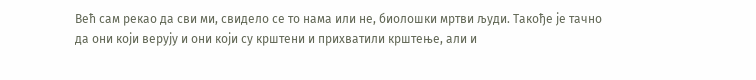Већ сам рекао да сви ми, свидело се то нама или не, биолошки мртви људи. Такође је тачно да они који верују и они који су крштени и прихватили крштење, али и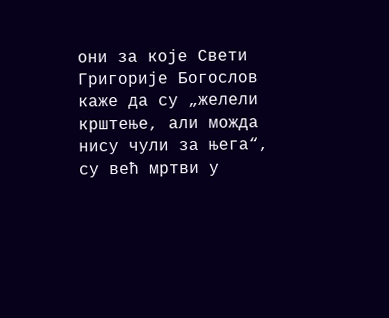они за које Свети Григорије Богослов каже да су „желели крштење, али можда нису чули за њега“, су већ мртви у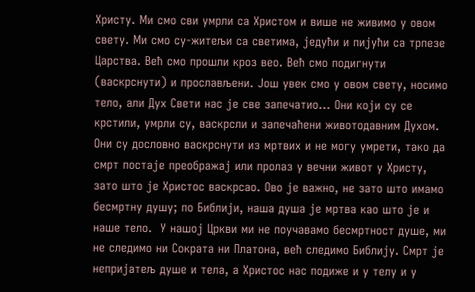Христу. Ми смо сви умрли са Христом и више не живимо у овом свету. Ми смо су-житељи са светима, једући и пијући са трпезе Царства. Већ смо прошли кроз вео. Већ смо подигнути (васкрснути) и прослављени. Још увек смо у овом свету, носимо тело, али Дух Свети нас је све запечатио… Они који су се крстили, умрли су, васкрсли и запечаћени животодавним Духом. Они су дословно васкрснути из мртвих и не могу умрети, тако да смрт постаје преображај или пролаз у вечни живот у Христу, зато што је Христос васкрсао. Ово је важно, не зато што имамо бесмртну душу; по Библији, наша душа је мртва као што је и наше тело.  У нашој Цркви ми не поучавамо бесмртност душе, ми не следимо ни Сократа ни Платона, већ следимо Библију. Смрт је непријатељ душе и тела, а Христос нас подиже и у телу и у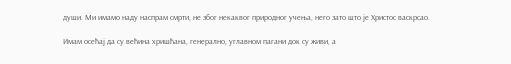души. Ми имамо наду наспрам смрти, не због некаквог природног учења, него зато што је Христос васкрсао.

Имам осећај да су већина хришћана, генерално, углавном пагани док су живи, а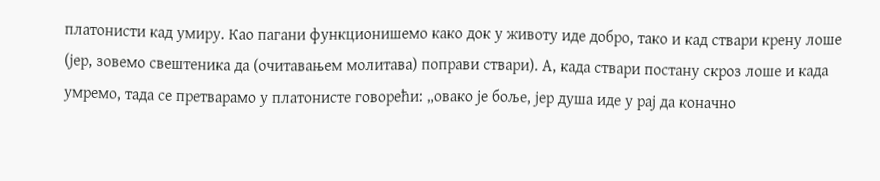платонисти кад умиру. Као пагани функционишемо како док у животу иде добро, тако и кад ствари крену лоше (јер, зовемо свештеника да (очитавањем молитава) поправи ствари). А, када ствари постану скроз лоше и када умремо, тада се претварамо у платонисте говорећи: „овако је боље, јер душа иде у рај да коначно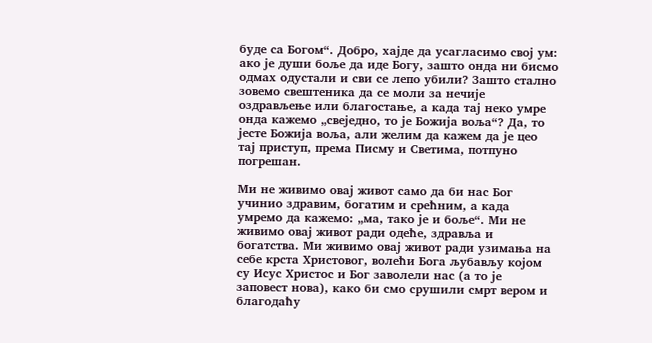буде са Богом“. Добро, хајде да усагласимо свој ум: ако је души боље да иде Богу, зашто онда ни бисмо одмах одустали и сви се лепо убили? Зашто стално зовемо свештеника да се моли за нечије оздрављење или благостање, а када тај неко умре онда кажемо „свеједно, то је Божија воља“? Да, то јесте Божија воља, али желим да кажем да је цео тај приступ, према Писму и Светима, потпуно погрешан.

Ми не живимо овај живот само да би нас Бог учинио здравим, богатим и срећним, а када умремо да кажемо: „ма, тако је и боље“. Ми не живимо овај живот ради одеће, здравља и богатства. Ми живимо овај живот ради узимања на себе крста Христовог, волећи Бога љубављу којом су Исус Христос и Бог заволели нас (а то је заповест нова), како би смо срушили смрт вером и благодаћу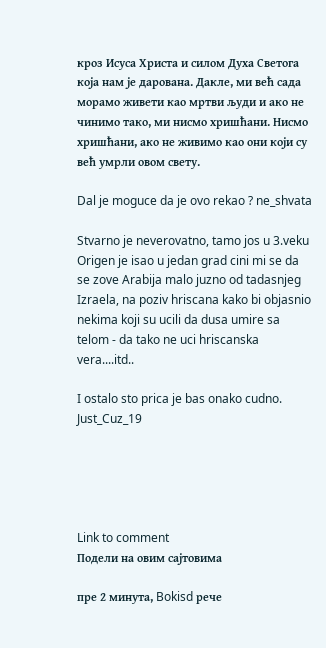кроз Исуса Христа и силом Духа Светога која нам је дарована. Дакле, ми већ сада морамо живети као мртви људи и ако не чинимо тако, ми нисмо хришћани. Нисмо хришћани, ако не живимо као они који су већ умрли овом свету.

Dal je moguce da je ovo rekao ? ne_shvata

Stvarno je neverovatno, tamo jos u 3.veku Origen je isao u jedan grad cini mi se da se zove Arabija malo juzno od tadasnjeg Izraela, na poziv hriscana kako bi objasnio nekima koji su ucili da dusa umire sa telom - da tako ne uci hriscanska vera....itd..

I ostalo sto prica je bas onako cudno. Just_Cuz_19





Link to comment
Подели на овим сајтовима

пре 2 минута, Bokisd рече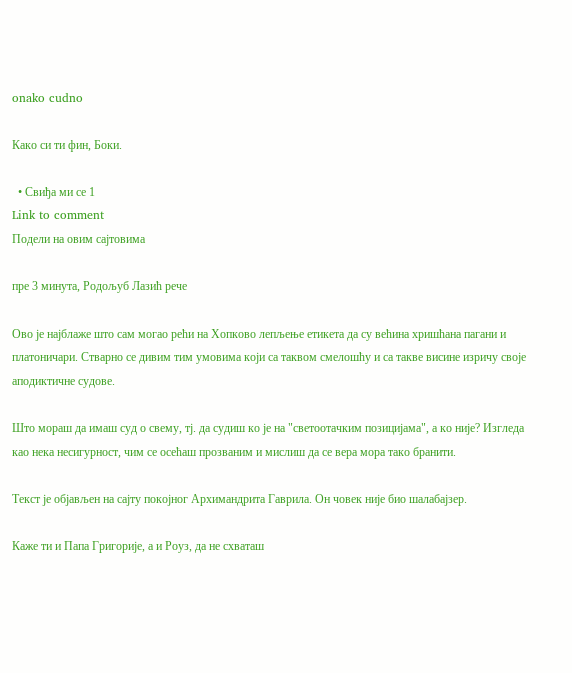onako cudno

Како си ти фин, Боки.

  • Свиђа ми се 1
Link to comment
Подели на овим сајтовима

пре 3 минута, Родољуб Лазић рече

Ово је најблаже што сам могао рећи на Хопково лепљење етикета да су већина хришћана пагани и платоничари. Стварно се дивим тим умовима који са таквом смелошћу и са такве висине изричу своје аподиктичне судове.

Што мораш да имаш суд о свему, тј. да судиш ко је на "светоотачким позицијама", а ко није? Изгледа као нека несигурност, чим се осећаш прозваним и мислиш да се вера мора тако бранити.

Текст је објављен на сајту покојног Архимандрита Гаврила. Он човек није био шалабајзер.

Каже ти и Папа Григорије, а и Роуз, да не схваташ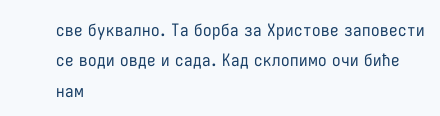све буквално. Та борба за Христове заповести се води овде и сада. Кад склопимо очи биће нам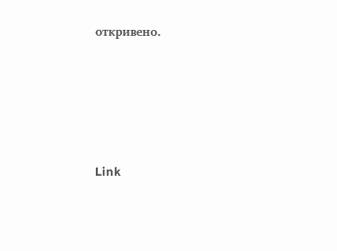откривено.





Link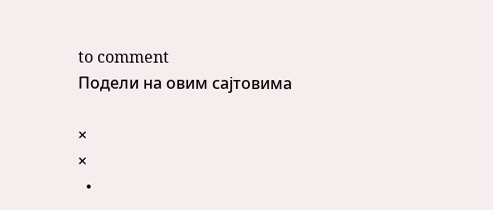to comment
Подели на овим сајтовима

×
×
  •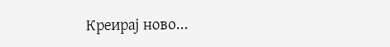Креирај ново...